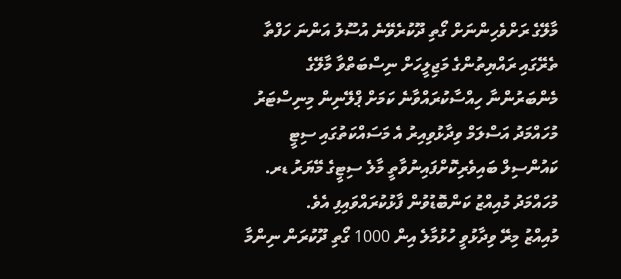މާލޭގެ ރަށްވެހިންނަށް ގޯތި ދޫކުރެވޭނެ އުސޫލު އަންނަ ހަފްތާ ތެރޭގައި ރައްޔިތުންގެ މަޖިލީހަށް ނިސްބަތްވާ މާލޭގެ މެންބަރުންނާ ހިއްސާކުރައްވާނެ ކަމަށް ޕްލޭނިން މިނިސްޓަރު މުހައްމަދު އަސްލަމް ވިދާޅުވިއިރު އެ މަސައްކަތުގައި ސިޓީ ކައުންސިލް ބައިވެރިކޮށްފައިނުވާތީ މާލެ ސިޓީގެ މޭޔަރު ޑރ. މުހައްމަދު މުއިއްޒު ކަންބޮޑުވުން ފާޅުކުރައްވައިފި އެވެ.
މުއިއްޒު މިރޭ ވިދާޅުވީ ހުޅުމާލެ އިން 1000 ގޯތި ދޫކުރަން ނިންމާ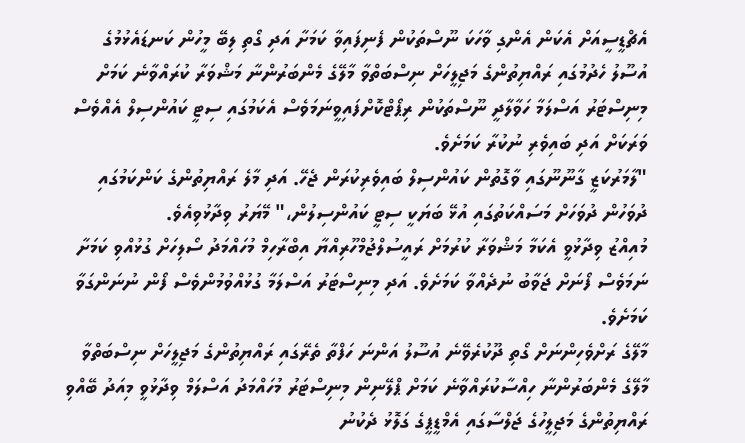އެޗްޑީސީއަށް އެކަން އެންގި ވާހަކަ ނޫސްތަކުން ފެނިފައިވާ ކަމަށާ އަދި ގޯތި ލިބޭ މީހުން ކަނޑައެޅުމުގެ އުސޫލު ހެދުމުގައި ރައްޔިތުންގެ މަޖިލީހަށް ނިސްބަތްވާ މާލޭގެ މެންބަރުންނާ މަޝްވަރާ ކުރައްވާނެ ކަމަށް މިނިސްޓަރު އަސްލަމާ ހަވާލާދީ ނޫސްތަކުން ރިޕޯޓްކޮށްފައިވީނަމަވެސް އެކަމުގައި ސިޓީ ކައުންސިލް އެއްވެސް ވަރަކަށް އަދި ބައިވެރި ނުކުރާ ކަމަށެވެ.
"ލާމަރުކަޒީ ގާނޫނޫގައި ވާގޮތުން ކައުންސިލް ބައިވެރިކުރަން ޖެހޭ. އަދި މާލެ ރައްޔިތުންގެ ކަންކަމުގައި ދުވަހުން ދުވަހަށް މަސައްކަތުގައި އުޅޭ ބަޔަކީ ސިޓީ ކައުންސިލުން،" މޭޔަރު ވިދާޅުވިއެވެ.
މުއިއްޒު ވިދާޅުވީ އެކަމާ މަޝްވަރާ ކުރުމަށް ރައީސުލްޖުމްހޫރިއްޔާ އިބްރާހިމް މުހައްމަދު ސޯލިހަށް ގުޅުއްވި ކަމަށާ ނަމަވެސް ފޯނަށް ޖަވާބު ނުދެއްވާ ކަމަށެވެ. އަދި މިނިސްޓަރު އަސްލަމާ ގުޅުއްވުމުންވެސް ފޯން ނުނަންގަވާ ކަމަށެވެ.
މާލޭގެ ރަށްވެހިންނަށް ގޯތި ދޫކުރެވޭނެ އުސޫލު އަންނަ ހަފްތާ ތެރޭގައި ރައްޔިތުންގެ މަޖިލީހަށް ނިސްބަތްވާ މާލޭގެ މެންބަރުންނާ ހިއްސާކުރައްވާނެ ކަމަށް ޕްލޭނިން މިނިސްޓަރު މުހައްމަދު އަސްލަމް ވިދާޅުވީ މިއަދު ބޭއްވި ރައްޔިތުންގެ މަޖިލީހުގެ ޖަލްސާގައި އެމްޑީޕީގެ ގަލޮޅު ދެކުނު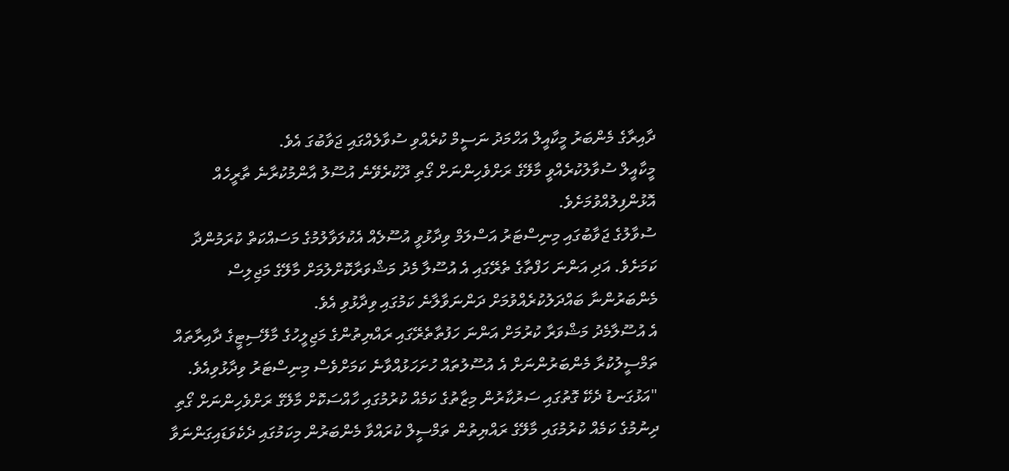ދާއިރާގެ މެންބަރު މީކާއީލް އަހްމަދު ނަސީމް ކުރެއްވި ސުވާލެއްގައި ޖަވާބުގަ އެވެ.
މީކާއީލް ސުވާލުކުރެއްވީ މާލޭގެ ރަށްވެހިންނަށް ގޯތި ދޫކުރެވޭނެ އުސޫލު އާންމުކުރާނެ ތާރީހެއް އޮޅުންފިލުއްވުމަށެވެ.
ސުވާލުގެ ޖަވާބުގައި މިނިސްޓަރު އަސްލަމް ވިދާޅުވީ އުސޫލެއް އެކުލަވާލުމުގެ މަސައްކަތް ކުރަމުންދާ ކަމަށެވެ. އަދި އަންނަ ހަފްތާގެ ތެރޭގައި އެ އުސޫލާ މެދު މަޝްވަރާކޮށްލުމަށް މާލޭގެ މަޖިލިސް މެންބަރުންނާ ބައްދަލުކުރެއްވުމަށް ދަންނަވާލާނެ ކަމުގައި ވިދާޅުވި އެވެ.
އެ އުސޫލާމެދު މަޝްވަރާ ކުރުމަށް އަންނަ ހަފުތާތެރޭގައި ރައްޔިތުންގެ މަޖިލީހުގެ މާލޭސިޓީގެ ދާއިރާތައް ތަމްސީލުކުރާ މެންބަރުންނަށް އެ އުސޫލުތައް ހުށަހަޅުއްވާނެ ކަމަށްވެސް މިނިސްޓަރު ވިދާޅުވިއެވެ.
"އަޅުގަނޑު ދެކޭ ގޮތުގައި ސަރުކާރުން މިޒާތުގެ ކަމެއް ކުރުމުގައި ހާއްސަކޮށް މާލޭގެ ރަށްވެހިންނަށް ގޯތި ދިނުމުގެ ކަމެއް ކުރުމުގައި މާލޭގެ ރައްޔިތުން ތަމްސީލް ކުރައްވާ މެންބަރުން މިކަމުގައި ދެކެވަޑައިގަންނަވާ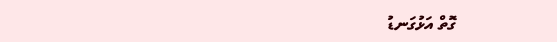ގޮތް އަޅުގަނޑު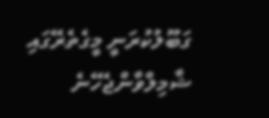ގަބޫލުކުރަނީ މީގެތެރޭގައި ޝާމިލްވާންޖެހޭނެ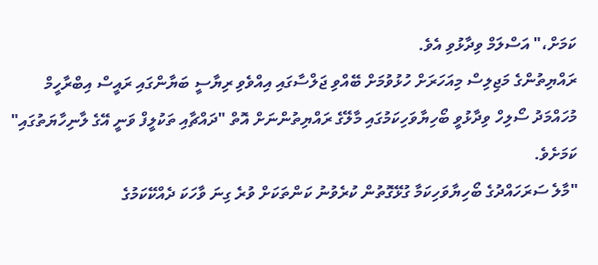ކަމަށް،" އަސްލަމް ވިދާޅުވި އެވެ.
ރައްޔިތުންގެ މަޖިލިސް މިއަހަރަށް ހުޅުވުމަށް ބޭއްވި ޖަލްސާގައި އިއްވެވި ރިޔާސީ ބަޔާންގައި ރައީސް އިބްރާހީމް މުހައްމަދު ސޯލިހް ވިދާޅުވީ ބޯހިޔާވަހިކަމުގައި މާލޭގެ ރައްޔިތުންނަށް އޮތް "ދައްޗާއި ތަކުލީފް ވަނީ އޭގެ ލާނިހާޔަތުގައި" ކަމަށެވެ.
"މާލެ ސަރަހައްދުގެ ބޯހިޔާވަހިކަމާ ގުޅޭގޮތުން ކުރެވުނު ކަންތަކަށް ވުރެ ގިނަ ވާހަކަ ދެއްކޭކަމުގެ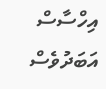އިހްސާސް އަބަދުވެސް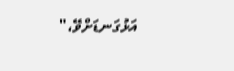އަޅުގަނޑަށްވޭ،"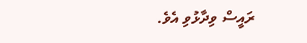ރައީސް ވިދާޅުވި އެވެ.